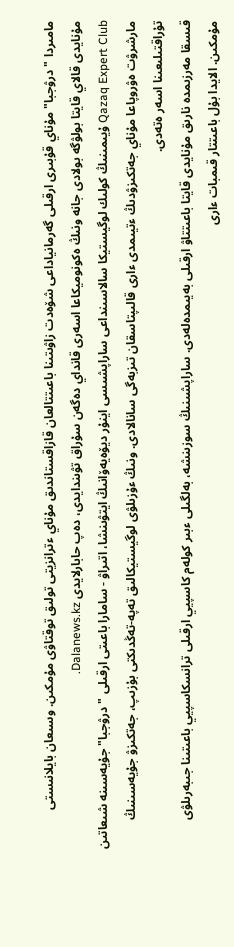مامىردا "درۋجبا" مۇناي قۇبىرى ارقىلى گەرمانياداعى شۆەدت زاۋىتىنا باعىتتالعان قازاقستاندىق مۇناي ءترانزيتى تولىق توقتاۋى مۇمكىن. وسىعان بايلانىستى مۇنايدى قالاي قايتا بولۋگە بولادى جانە ونىڭ ەكونوميكاعا اسەرى قانداي دەگەن سۇراق تۋىندايدى، دەپ حابارلايدى Dalanews.kz.
Qazaq Expert Club ۇيىمىنىڭ كولىك لوگيستيكا سالاسىنداعى ساراپشىسى اينۇر ديۆەيەۆانىڭ ايتۋىنشا، اتىراۋ - سامارا باعىتى ارقىلى "درۋجبا" جۇيەسىنە شىعاتىن مارشرۋت ەۋروپاعا مۇناي جەتكىزۋدىڭ ءتيىمدى ءارى قالىپتاسقان تىزبەگى سانالادى. ونىڭ ءۇزىلۋى لوگيستيكالىق تەپە-تەڭدىكتى بۇزىپ، جەتكىزۋ جۇيەسىنىڭ تۇراقتىلىعىنا اسەر ەتەدى.
قىسقا مەرزىمدە نارىق مۇنايدى قايتا باعىتتاۋ ارقىلى بەيىمدەلەدى. ساراپشىنىڭ سوزىنشە، بەلگىلى ءبىر كولەم كاسپيي ارقىلى ترانسكاسپيي باعىتىنا جىبەرىلۋى مۇمكىن. الايدا بۇل باعىتتار قىمبات ءارى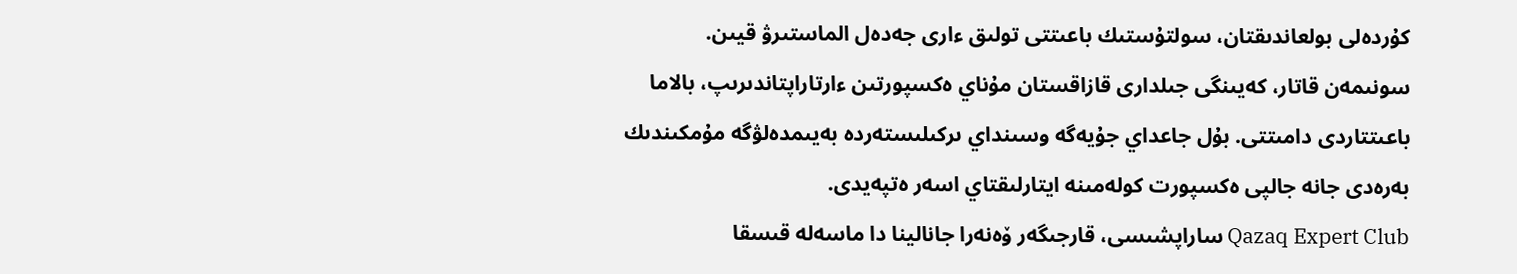كۇردەلى بولعاندىقتان، سولتۇستىك باعىتتى تولىق ءارى جەدەل الماستىرۋ قيىن.
سونىمەن قاتار، كەيىنگى جىلدارى قازاقستان مۇناي ەكسپورتىن ءارتاراپتاندىرىپ، بالاما باعىتتاردى دامىتتى. بۇل جاعداي جۇيەگە وسىنداي ىركىلىستەردە بەيىمدەلۋگە مۇمكىندىك بەرەدى جانە جالپى ەكسپورت كولەمىنە ايتارلىقتاي اسەر ەتپەيدى.
Qazaq Expert Club ساراپشىسى، قارجىگەر ۆەنەرا جانالينا دا ماسەلە قىسقا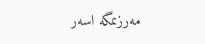مەرزىمگە اسەر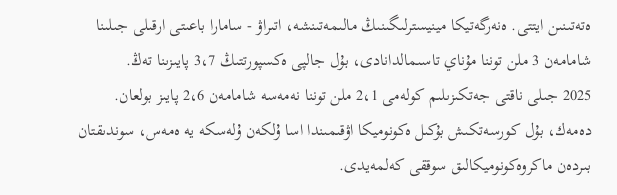ەتەتىنىن ايتتى. ەنەرگەتيكا مينيسترلىگىنىڭ مالىمەتىنشە، اتىراۋ - سامارا باعىتى ارقىلى جىلىنا شامامەن 3 ملن توننا مۇناي تاسىمالدانادى، بۇل جالپى ەكسپورتتىڭ 3،7 پايىزىنا تەڭ.
2025 جىلى ناقتى جەتكىزىلىم كولەمى 2،1 ملن توننا نەمەسە شامامەن 2،6 پايىز بولعان. دەمەك، بۇل كورسەتكىش بۇكىل ەكونوميكا اۋقىمىندا اسا ۇلكەن ۇلەسكە يە ەمەس، سوندىقتان بىردەن ماكروەكونوميكالىق سوققى كەلمەيدى.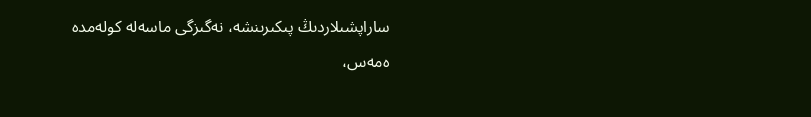ساراپشىلاردىڭ پىكىرىنشە، نەگىزگى ماسەلە كولەمدە ەمەس،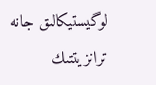لوگيستيكالىق جانە ترانزيتتىك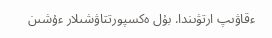ءقاۋىپ ارتۋىندا. بۇل ەكسپورتتاۋشىلار ءۇشىن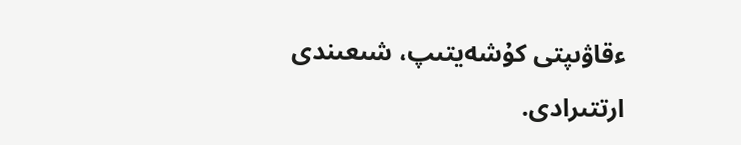ءقاۋىپتى كۇشەيتىپ، شىعىندى ارتتىرادى.